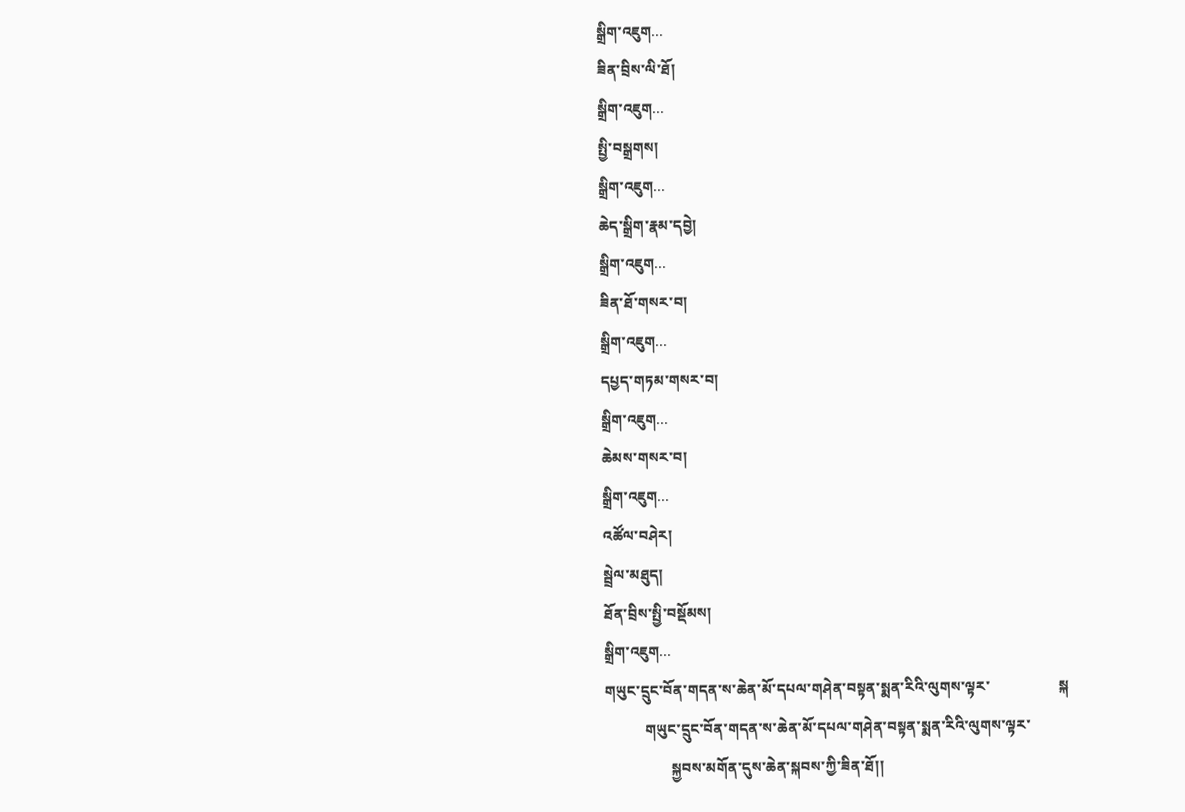སྒྲིག་འཇུག...
ཟིན་བྲིས་ལི་ཐོ།
སྒྲིག་འཇུག...
སྤྱི་བསྒྲགས།
སྒྲིག་འཇུག...
ཆེད་སྒྲིག་རྣམ་དབྱེ།
སྒྲིག་འཇུག...
ཟིན་ཐོ་གསར་བ།
སྒྲིག་འཇུག...
དཔྱད་གཏམ་གསར་བ།
སྒྲིག་འཇུག...
ཆེམས་གསར་བ།
སྒྲིག་འཇུག...
འཚོལ་བཤེར།
སྦྲེལ་མཐུད།
ཐོན་བྲིས་སྤྱི་བསྡོམས།
སྒྲིག་འཇུག...
གཡུང་དྲུང་བོན་གདན་ས་ཆེན་མོ་དཔལ་གཤེན་བསྟན་སྨན་རིའི་ལུགས་ལྟར་                   སྐ
           གཡུང་དྲུང་བོན་གདན་ས་ཆེན་མོ་དཔལ་གཤེན་བསྟན་སྨན་རིའི་ལུགས་ལྟར་
                  སྐྱབས་མགོན་དུས་ཆེན་སྐབས་ཀྱི་ཟིན་ཐོ།།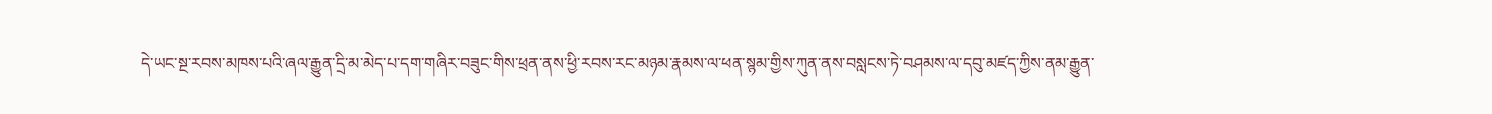དེ་ཡང་སྔ་རབས་མཁས་པའི་ཞལ་རྒྱུན་དྲི་མ་མེད་པ་དག་གཞིར་བཟུང་གིས་ཕྲན་ནས་ཕྱི་རབས་རང་མཉམ་རྣམས་ལ་ཕན་སྙམ་གྱིས་ཀུན་ནས་བསླངས་ཏེ་བཤམས་ལ་དབུ་མཛད་ཀྱིས་ནམ་རྒྱུན་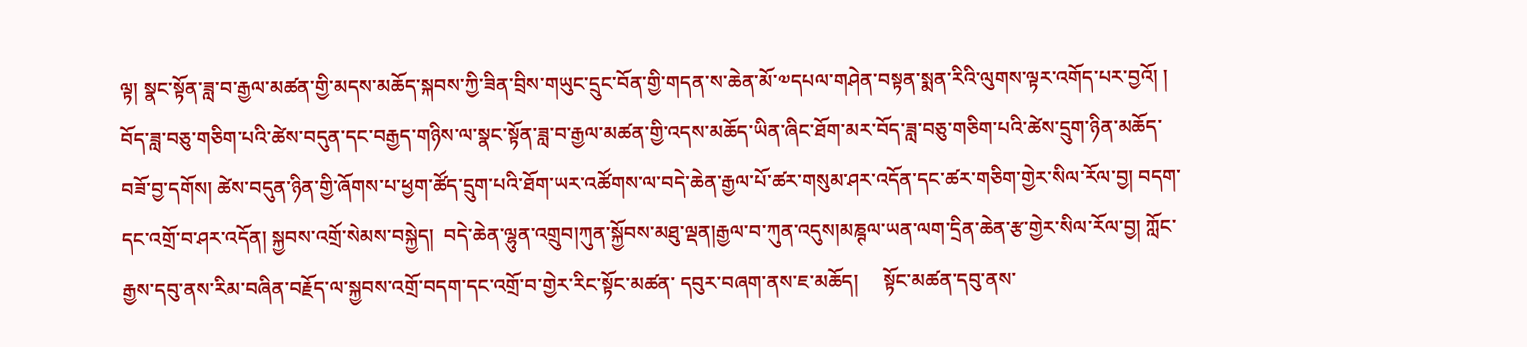ལྟ། སྣང་སྟོན་ཟླ་བ་རྒྱལ་མཚན་གྱི་མདས་མཆོད་སྐབས་ཀྱི་ཟིན་བྲིས་གཡུང་དྲུང་བོན་གྱི་གདན་ས་ཆེན་མོ་༧དཔལ་གཤེན་བསྟན་སྨན་རིའི་ལུགས་ལྟར་འགོད་པར་བྱའོ། །
བོད་ཟླ་བཅུ་གཅིག་པའི་ཚེས་བདུན་དང་བརྒྱད་གཉིས་ལ་སྣང་སྟོན་ཟླ་བ་རྒྱལ་མཚན་གྱི་འདས་མཆོད་ཡིན་ཞིང་ཐོག་མར་བོད་ཟླ་བཅུ་གཅིག་པའི་ཚེས་དྲུག་ཉིན་མཆོད་བཟོ་བྱ་དགོས། ཚེས་བདུན་ཉིན་གྱི་ཞོགས་པ་ཕྱག་ཚོད་དྲུག་པའི་ཐོག་ཡར་འཚོགས་ལ་བདེ་ཆེན་རྒྱལ་པོ་ཚར་གསུམ་ཤར་འདོན་དང་ཚར་གཅིག་གྱེར་སིལ་རོལ་བྱ། བདག་དང་འགྲོ་བ་ཤར་འདོན། སྐྱབས་འགྲོ་སེམས་བསྐྱེད།  བདེ་ཆེན་ལྷུན་འགྲུབ།ཀུན་སྐྱོབས་མཐུ་ལྡན།རྒྱལ་བ་ཀུན་འདུས།མཎྚལ་ཡན་ལག་དྲིན་ཆེན་རྩ་གྱེར་སིལ་རོལ་བྱ། ཀློང་རྒྱས་དབུ་ནས་རིམ་བཞིན་བརྗོད་ལ་སྐྱབས་འགྲོ་བདག་དང་འགྲོ་བ་གྱེར་རིང་སྟོང་མཚན་ དབུར་བཞག་ནས་ཇ་མཆོད།     སྟོང་མཚན་དབུ་ནས་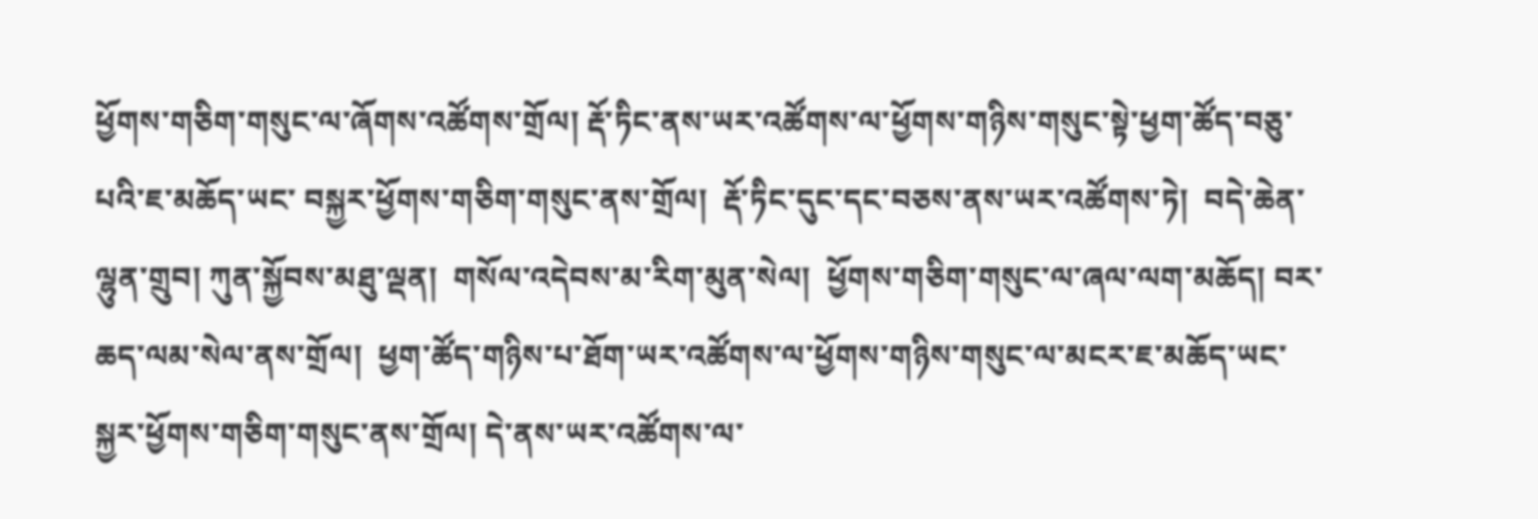ཕྱོགས་གཅིག་གསུང་ལ་ཞོགས་འཚོགས་གྲོལ། རྡོ་ཏིང་ནས་ཡར་འཚོགས་ལ་ཕྱོགས་གཉིས་གསུང་སྟེ་ཕྱག་ཚོད་བཅུ་པའི་ཇ་མཆོད་ཡང་ བསྐྱར་ཕྱོགས་གཅིག་གསུང་ནས་གྲོལ།  རྡོ་ཏིང་དུང་དང་བཅས་ནས་ཡར་འཚོགས་ཏེ།  བདེ་ཆེན་ལྷུན་གྲུབ། ཀུན་སྐྱོབས་མཐུ་ལྡན།  གསོལ་འདེབས་མ་རིག་མུན་སེལ།  ཕྱོགས་གཅིག་གསུང་ལ་ཞལ་ལག་མཆོད། བར་ཆད་ལམ་སེལ་ནས་གྲོལ།  ཕྱག་ཚོད་གཉིས་པ་ཐོག་ཡར་འཚོགས་ལ་ཕྱོགས་གཉིས་གསུང་ལ་མངར་ཇ་མཆོད་ཡང་ སྐྱར་ཕྱོགས་གཅིག་གསུང་ནས་གྲོལ། དེ་ནས་ཡར་འཚོགས་ལ་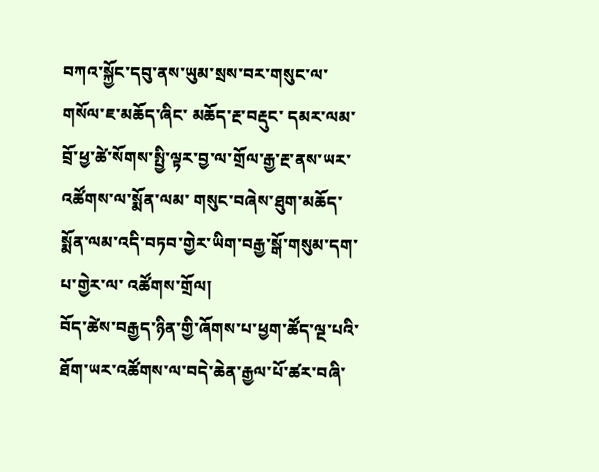བཀའ་སྐྱོང་དབུ་ནས་ཡུམ་སྲས་བར་གསུང་ལ་གསོལ་ཇ་མཆོད་ཞིང་ མཆོད་རྔ་བརྡུང་ དམར་ལམ་བྲོ་ཕྱ་ཚེ་སོགས་སྤྱི་ལྟར་བྱ་ལ་གྲོལ་རྒྱ་རྔ་ནས་ཡར་འཚོགས་ལ་སྨོན་ལམ་ གསུང་བཞེས་ཐུག་མཆོད་སྨོན་ལམ་འདི་བཏབ་གྱེར་ཡིག་བརྒྱ་སྒོ་གསུམ་དག་པ་གྱེར་ལ་ འཚོགས་གྲོལ།
བོད་ཚེས་བརྒྱད་ཉིན་གྱི་ཞོགས་པ་ཕྱག་ཚོད་ལྔ་པའི་ཐོག་ཡར་འཚོགས་ལ་བདེ་ཆེན་རྒྱལ་པོ་ཚར་བཞི་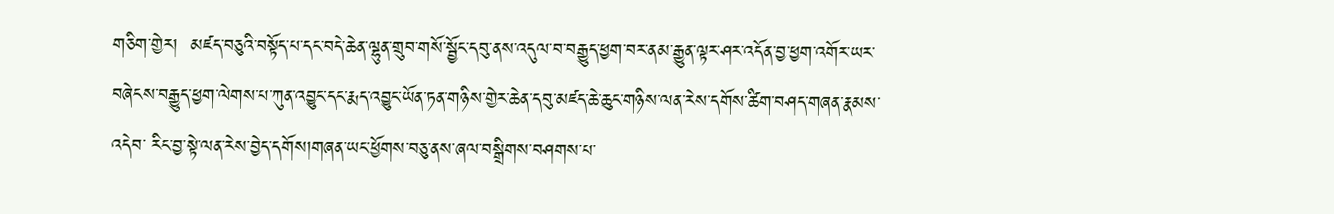གཅིག་གྱེར།  མཛད་བཅུའི་བསྟོད་པ་དང་བདེ་ཆེན་ལྷུན་གྲུབ་གསོ་སྦྱོང་དབུ་ནས་འདུལ་བ་བརྒྱུད་ཕྱག་བར་ནམ་རྒྱུན་ལྟར་ཤར་འདོན་བྱ་ཕྱག་འགོར་ཡར་བཞེངས་བརྒྱུད་ཕྱག་ལེགས་པ་ཀུན་འབྱུང་དང་རྨད་འབྱུང་ཡོན་ཏན་གཉིས་གྱེར་ཆེན་དབུ་མཛད་ཆེ་ཆུང་གཉིས་ལན་རེས་དགོས་ཚིག་བཤད་གཞན་རྣམས་འདེབ་ རིང་བྱ་སྟེ་ལན་རེས་བྱེད་དགོས།གཞན་ཡང་ཕྱོགས་བཅུ་ནས་ཞལ་བསྒྲིགས་བཤགས་པ་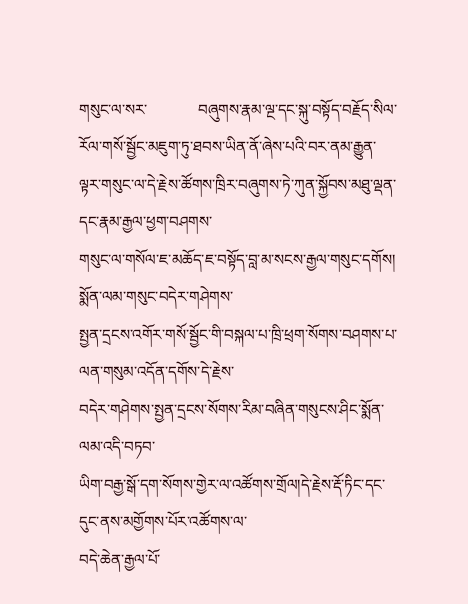གསུང་ལ་སར་             བཞུགས་རྣམ་ལྔ་དང་སྐུ་བསྟོད་བརྗོད་སིལ་རོལ་གསོ་སྦྱོང་མཇུག་ཏུ་ཐབས་ཡིན་ནོ་ཞེས་པའི་བར་ནམ་རྒྱུན་ལྟར་གསུང་ལ་དེ་རྗེས་ཚོགས་ཁྲིར་བཞུགས་ཏེ་ཀུན་སྐྱོབས་མཐུ་ལྡན་དང་རྣམ་རྒྱལ་ཕྱག་བཤགས་
གསུང་ལ་གསོལ་ཇ་མཆོད་ཇ་བསྟོད་བླ་མ་སངས་རྒྱལ་གསུང་དགོས།  སྨོན་ལམ་གསུང་བདེར་གཤེགས་
སྤྱན་དྲངས་འགོར་གསོ་སྦྱོང་གི་བསྐལ་པ་ཁྲི་ཕྲག་སོགས་བཤགས་པ་ལན་གསུམ་འདོན་དགོས་དེ་རྗེས་
བདེར་གཤེགས་སྤྱན་དྲངས་སོགས་རིམ་བཞིན་གསུངས་ཤིང་སྨོན་ལམ་འདི་བཏབ་
ཡིག་བརྒྱ་སྒོ་དག་སོགས་གྱེར་ལ་འཚོགས་གྲོལ།དེ་རྗེས་རྡོ་ཏིང་དང་དུང་ནས་མགྱོགས་པོར་འཚོགས་ལ་
བདེ་ཆེན་རྒྱལ་པོ་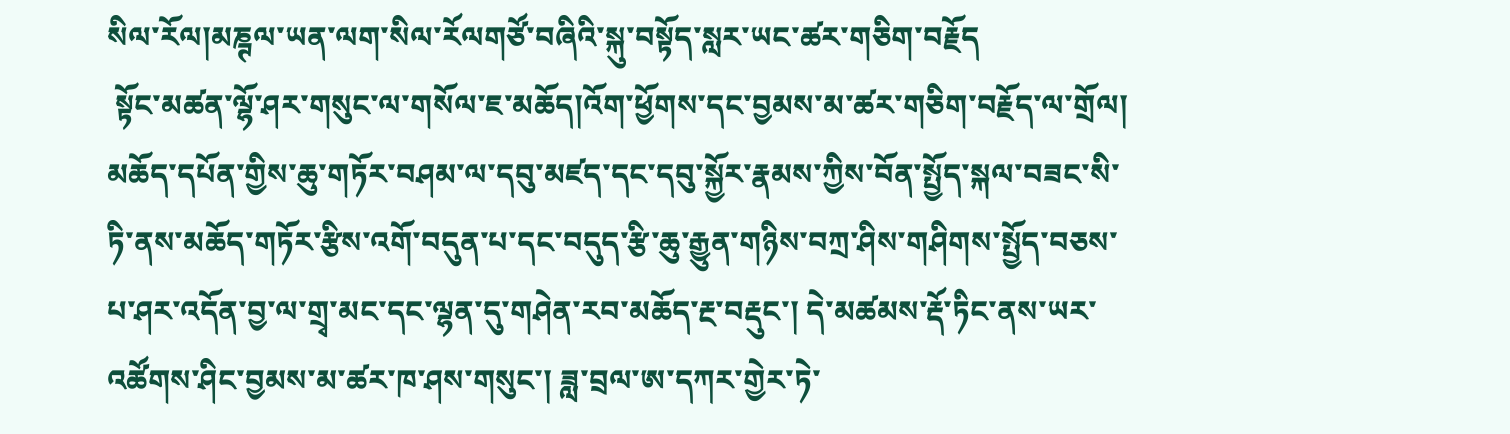སིལ་རོལ།མཎྚལ་ཡན་ལག་སིལ་རོལགཙོ་བཞིའི་སྐུ་བསྟོད་སླར་ཡང་ཚར་གཅིག་བརྗོད
 སྟོང་མཚན་ལྷོ་ཤར་གསུང་ལ་གསོལ་ཇ་མཆོད།འོག་ཕྱོགས་དང་བྱམས་མ་ཚར་གཅིག་བརྗོད་ལ་གྲོལ། མཆོད་དཔོན་གྱིས་ཆུ་གཏོར་བཤམ་ལ་དབུ་མཛད་དང་དབུ་སྐྱོར་རྣམས་ཀྱིས་བོན་སྤྱོད་སྐལ་བཟང་སི་ཏི་ནས་མཆོད་གཏོར་རྩིས་འགོ་བདུན་པ་དང་བདུད་རྩི་ཆུ་རྒྱུན་གཉིས་བཀྲ་ཤིས་གཤིགས་སྤྱོད་བཅས་པ་ཤར་འདོན་བྱ་ལ་གྲྭ་མང་དང་ལྷན་དུ་གཤེན་རབ་མཆོད་རྔ་བརྡུང་། དེ་མཚམས་རྡོ་ཏིང་ནས་ཡར་འཚོགས་ཤིང་བྱམས་མ་ཚར་ཁ་ཤས་གསུང་། ཟླ་བྲལ་ཨ་དཀར་གྱེར་ཏེ་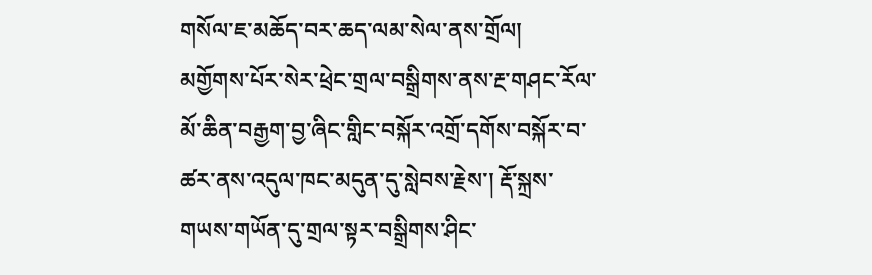གསོལ་ཇ་མཆོད་བར་ཆད་ལམ་སེལ་ནས་གྲོལ།  མགྱོགས་པོར་སེར་ཕྲེང་གྲལ་བསྒྲིགས་ནས་རྔ་གཤང་རོལ་མོ་ཆིན་བརྒྱག་བྱ་ཞིང་གླིང་བསྐོར་འགྲོ་དགོས་བསྐོར་བ་ཚར་ནས་འདུལ་ཁང་མདུན་དུ་སླེབས་རྗེས་། རྡོ་སྐྲས་གཡས་གཡོན་དུ་གྲལ་སྟར་བསྒྲིགས་ཤིང་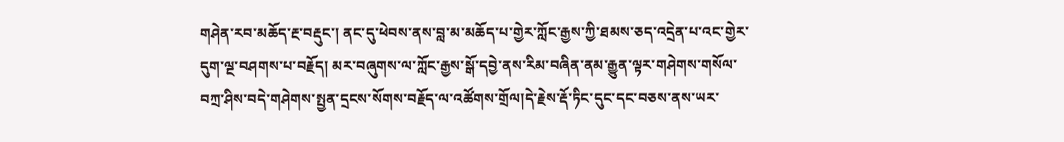གཤེན་རབ་མཆོད་རྔ་བརྡུང་། ནང་དུ་ཕེབས་ནས་བླ་མ་མཆོད་པ་གྱེར་ཀློང་རྒྱས་ཀྱི་ཐམས་ཅད་འདྲེན་པ་འང་གྱེར་དུག་ལྔ་བཤགས་པ་བརྗོད། མར་བཞུགས་ལ་ཀློང་རྒྱས་སྒོ་དབྱེ་ནས་རིམ་བཞིན་ནམ་རྒྱུན་ལྟར་གཤེགས་གསོལ་བཀྲ་ཤིས་བདེ་གཤེགས་སྤྱན་དྲངས་སོགས་བརྗོད་ལ་འཚོགས་གྲོལ།དེ་རྗེས་རྡོ་ཏིང་དུང་དང་བཅས་ནས་ཡར་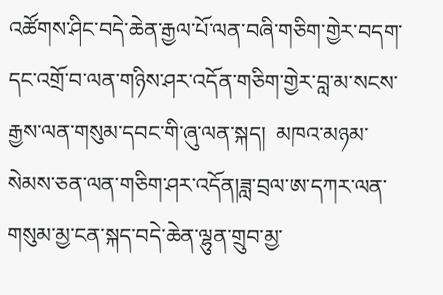འཚོགས་ཤིང་བདེ་ཆེན་རྒྱལ་པོ་ལན་བཞི་གཅིག་གྱེར་བདག་དང་འགྲོ་བ་ལན་གཉིས་ཤར་འདོན་གཅིག་གྱེར་བླ་མ་སངས་རྒྱས་ལན་གསུམ་དབང་གི་ཞུ་ལན་སྐད།  མཁའ་མཉམ་སེམས་ཅན་ལན་གཅིག་ཤར་འདོན།ཟླ་བྲལ་ཨ་དཀར་ལན་གསུམ་མྱ་ངན་སྐད་བདེ་ཆེན་ལྷུན་གྲུབ་མྱ་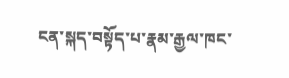ངན་སྐད་བསྟོད་པ་རྣམ་རྒྱལ་ཁང་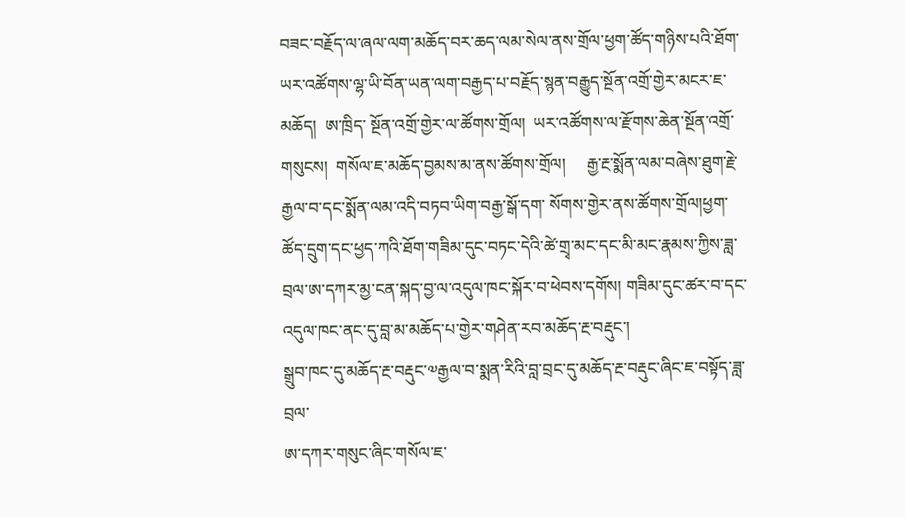བཟང་བརྗོད་ལ་ཞལ་ལག་མཆོད་བར་ཆད་ལམ་སེལ་ནས་གྲོལ་ཕྱག་ཚོད་གཉིས་པའི་ཐོག་ཡར་འཚོགས་ལྷ་ཡི་བོན་ཡན་ལག་བརྒྱད་པ་བརྗོད་སྙན་བརྒྱུད་སྔོན་འགྲོ་གྱེར་མངར་ཇ་མཆོད།  ཨ་ཁྲིད་ སྔོན་འགྲོ་གྱེར་ལ་ཚོགས་གྲོལ།  ཡར་འཚོགས་ལ་རྫོགས་ཆེན་སྔོན་འགྲོ་གསུངས།  གསོལ་ཇ་མཆོད་བྱམས་མ་ནས་ཚོགས་གྲོལ།     རྒྱ་རྔ་སྨོན་ལམ་བཞེས་ཐུག་རྗེ་རྒྱལ་བ་དང་སྨོན་ལམ་འདི་བཏབ་ཡིག་བརྒྱ་སྒོ་དག་ སོགས་གྱེར་ནས་ཚོགས་གྲོལ།ཕྱག་ཚོད་དྲུག་དང་ཕྱད་ཀའི་ཐོག་གཟིམ་དུང་བཏང་དེའི་ཚེ་གྲྭ་མང་དང་མི་མང་རྣམས་ཀྱིས་ཟླ་བྲལ་ཨ་དཀར་མྱ་ངན་སྐད་བྱ་ལ་འདུལ་ཁང་སྐོར་བ་ཕེབས་དགོས། གཟིམ་དུང་ཚར་བ་དང་འདུལ་ཁང་ནང་དུ་བླ་མ་མཆོད་པ་གྱེར་གཤེན་རབ་མཆོད་རྔ་བརྡུང་།
སྒྲུབ་ཁང་དུ་མཆོད་རྔ་བརྡུང་༧རྒྱལ་བ་སྨན་རིའི་བླ་བྲང་དུ་མཆོད་རྔ་བརྡུང་ཞིང་ཇ་བསྟོད་ཟླ་བྲལ་
ཨ་དཀར་གསུང་ཞིང་གསོལ་ཇ་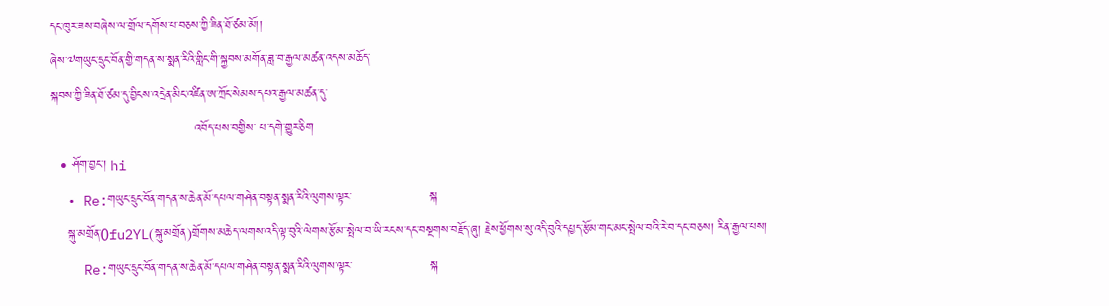དང་ཁུར་ཟས་བཞེས་ལ་གྲོལ་དགོས་པ་བཅས་ཀྱི་ཟིན་ཐོ་ཙམ་མོ།།
ཞེས་༧གཡུང་དྲུང་བོན་གྱི་གདན་ས་སྨན་རིའི་གླིང་གི་སྐྱབས་མགོན་ཟླ་བ་རྒྱལ་མཚན་འདས་མཆོད་
སྐབས་ཀྱི་ཟིན་ཐོ་ཙམ་དུ་བྱིངས་འདྲེན་མིང་འཛིན་ཨ་ཀྲོང་སེམས་དཔའ་རྒྱལ་མཚན་དུ་
                                   འབོད་པས་བགྱིས་ པ་དགེ་གྱུར་ཅིག
  • ཤོག་བྱང་། hi
  • Re:གཡུང་དྲུང་བོན་གདན་ས་ཆེན་མོ་དཔལ་གཤེན་བསྟན་སྨན་རིའི་ལུགས་ལྟར་                   སྐ
    སྐུ་མགྲོན་0fu2YL(སྐུ་མགྲོན)གྲོགས་མཆེད་ལགས་འདི་ལྟ་བུའི་ལེགས་རྩོམ་་སྤེལ་བ་ཡི་རངས་དང་བསྔགས་བརྗོད་ཞུ། རྗེས་ཕྱོགས་སུ་འདི་བུའི་དཔྱད་རྩོམ་གང་མང་སྤེལ་བའི་རེ་བ་དང་བཅས། རིན་རྒྱལ་པས།
    Re:གཡུང་དྲུང་བོན་གདན་ས་ཆེན་མོ་དཔལ་གཤེན་བསྟན་སྨན་རིའི་ལུགས་ལྟར་                   སྐ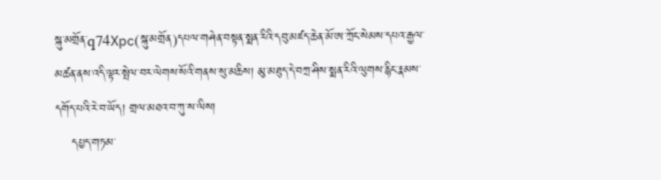སྐུ་མགྲོན་q74Xpc(སྐུ་མགྲོན)དཔལ་གཤེན་བསྟན་སྨན་རིའི་དབུ་མཛད་ཆེན་མོ་ཨ་ཀྲོང་སེམས་དཔའ་རྒྱལ་མཚན་ནས་འདི་ལྟར་སྤེལ་བར་ལེགས་སོའི་གནས་སུ་མཆིས། མུ་མཐུད་དེ་བཀྲ་ཤིས་སྨན་རིའི་ལུགས་རྙིང་རྣམས་དགོད་པའི་རེ་བ་ཡོད། གྲལ་མཐའ་བ་ཀུ་ས་ལིས།
    དཔྱད་གཏམ་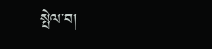སྤེལ་བ།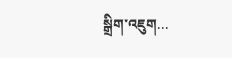སྒྲིག་འཇུག...